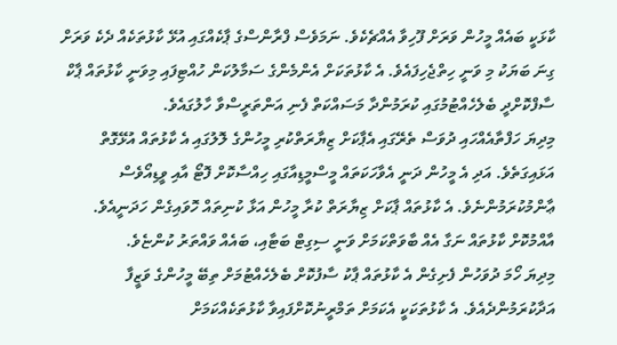ކާޅަކީ ބައެއް މީހުން ވަރަށް ފޫހިވާ އެއްޗެކެވެ. ނަމަވެސް ފްރާންސްގެ ޕާކެއްގައި އުޅޭ ކާޅުތަކެއް ދެކެ ވަރަށް ގިނަ ބަޔަކު މި ވަނީ ހިތްޖެހިފައެވެ. އެ ކާޅުތަކަށް އެންމެންގެ ސަމާލުކަން ހުއްޓިފައި މިވަނީ ކާޅުތައް ޕާކް ސާފްކޮށްދީ ބެލެހެއްޓުމުގައި ކުރަމުންދާ މަސައްކަތް ފެނި އަންތަރީސްވާ ހާލުގައެވެ.
މިދިޔަ ހަފްތާއެއްހައި ދުވަސް ތެރޭގައި އެޕާކަށް ޒިޔާރަތްކުރި މީހުންގެ ލޮލުގައި އެ ކާޅުތައް އުޅޭގޮތް އަޅައިގަތެވެ. އަދި އެ މީހުން ދަނީ އެވާހަކަތައް މީސްމީޑިއާގައި ހިއްސާކޮށް ފޮޓޯ އާއި ވީޑިއޯވެސް ޢާންމުކުރަމުންނެވެ. އެ ކާޅުތައް ޕާކަށް ޒިޔާރަތް ކުރާ މީހުން އަޅާ ކުނިތައް ހޮވައިގެން ހަދަނީއެވެ. އާއްމުކޮށް ކާޅުތައް ނަގާ އެއް ބާވަތްކަމަށް ވަނީ ސިގިޓް ބަޓާއި، ބައެއް ވައްތަރު ކުންޏެވެ.
މިދިޔަ ހޯމަ ދުވަހުން ފެށިގެން އެ ކާޅުތައް ޕާކު ސާފުކޮށް ބެލެހެއްޓުމަށް ތިބޭ މީހުންގެ ވަޒީފާ އަދާކުރަމުންދެއެވެ. އެ ކާޅުތަކަކީ އެކަމަށް ތަމްރީނުކޮށްފައިވާ ކާޅުތަކެއްކަމަށް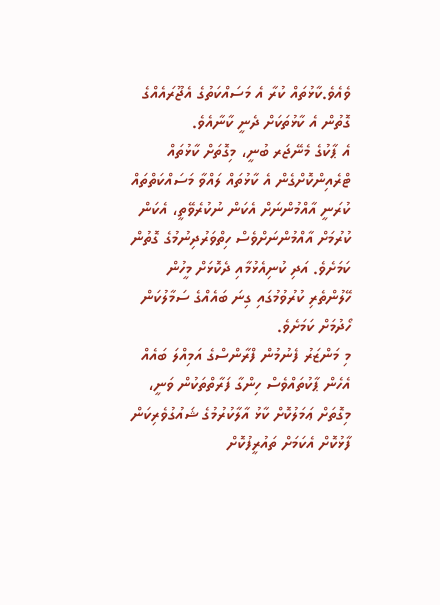ވެއެވެ.ކާޅުތައް ކުރާ އެ މަސައްކަތުގެ އެޖޫރައެއްގެ ގޮތުން އެ ކާޅުތަކަށް ދެނީ ކާނާއެވެ.
އެ ޕާކުގެ މެނޭޖަރ ބުނީ، މިގޮތަށް ކާޅުތައް ޓްރެއިންކޮށްގެން އެ ކާޅުތައް ލައްވާ މަސައްކަތްތައް ކުރަނީ އާއްމުންނަށް އެކަން ނުކުރެވޭތީ، އެކަން ކުރުމަށް އާއްމުންނަށްވެސް ހިތްވަރުދިނުމުގެ ގޮތުން ކަމަށެވެ. އަދި ކުނިއެޅުމާއި ދެކޮޅަށް މީހުން ހޭލުންތެރި ކުރުވުމުގައި ގިނަ ބައެއްގެ ސަމާލުކަން ހޯދުމަށް ކަމަށެވެ.
މި މަންޒަރު ފެނުމުން ފްރާންސްގެ އަމިއްލަ ބައެއް އެހެން ޕާކުތައްވެސް ހިންގާ ފަރާތްތަކުން ވަނީ، މިގޮތަށް ޢަމަލުކޮށް ކާޅު އާލާކުރުމުގެ ޝައުގުވެރިކަން ފާޅުކޮށް އެކަމަށް ތައުރީފުކޮށް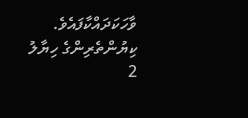ވާހަކަދައްކާފައެވެ.
ކިޔުންތެރިންގެ ހިޔާލު
2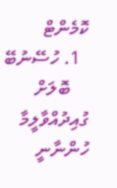ކޮމެންޓް
  1. ހުސޭނުބޭ
    ބޮލަށް ގުއިދުއްވާލީމާ ހުންނާނީ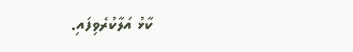ކާޅު އަލާކުރެވިފައި.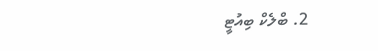2. ބްލެކް ބިއުޓީ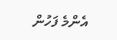އެންމެ ފަހުން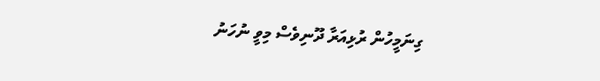ގިނަމީހުން ރުޅިއަރާ ދޫނިވެސް މިވީ ނުހަނު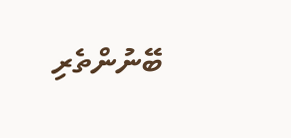ބޭނުންތެރި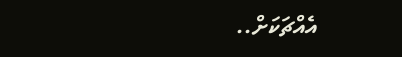އެއްޗަކަށް..